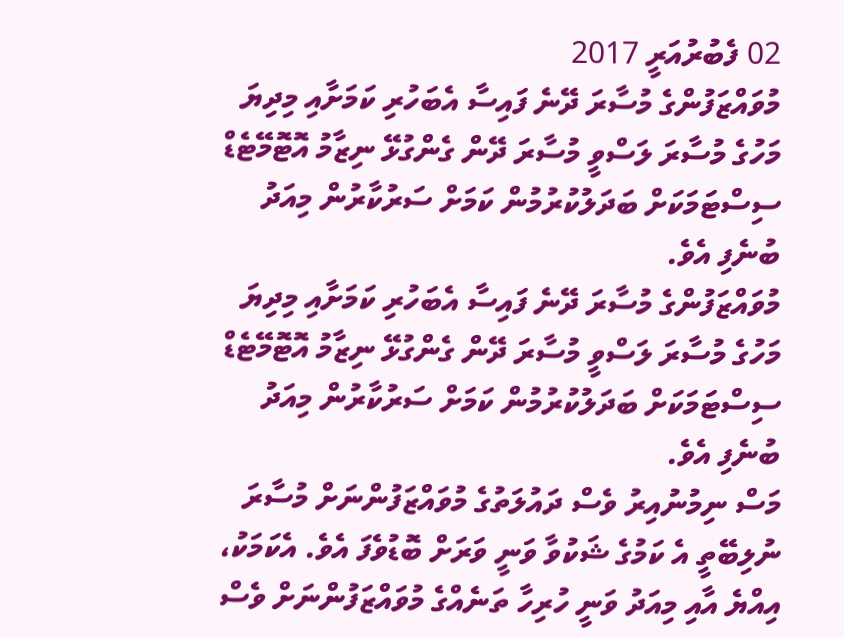02 ފެބުރުއަރީ 2017
މުވައްޒަފުންގެ މުސާރަ ދޭނެ ފައިސާ އެބަހުރި ކަމަށާއި މިދިޔަ މަހުގެ މުސާރަ ލަސްވީ މުސާރަ ދޭން ގެންގުޅޭ ނިޒާމު އޮޓޮމޭޓެޑް ސިސްޓަމަކަށް ބަދަލުކުރުމުން ކަމަށް ސަރުކާރުން މިއަދު ބުނެފި އެވެ.
މުވައްޒަފުންގެ މުސާރަ ދޭނެ ފައިސާ އެބަހުރި ކަމަށާއި މިދިޔަ މަހުގެ މުސާރަ ލަސްވީ މުސާރަ ދޭން ގެންގުޅޭ ނިޒާމު އޮޓޮމޭޓެޑް ސިސްޓަމަކަށް ބަދަލުކުރުމުން ކަމަށް ސަރުކާރުން މިއަދު ބުނެފި އެވެ.
މަސް ނިމުނުއިރު ވެސް ދައުލަތުގެ މުވައްޒަފުންނަށް މުސާރަ ނުލިބޭތީ އެ ކަމުގެ ޝަކުވާ ވަނީ ވަރަށް ބޮޑުވެފަ އެވެ. އެކަމަކު، އިއްޔެ އާއި މިއަދު ވަނީ ހުރިހާ ތަނެއްގެ މުވައްޒަފުންނަށް ވެސް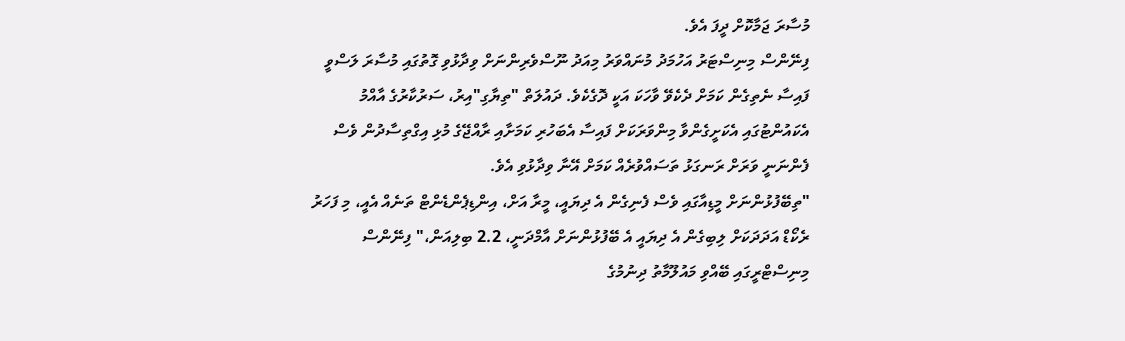މުސާރަ ޖަމާކޮށް ދީފަ އެވެ.
ފިނޭންސް މިނިސްޓަރު އަހުމަދު މުނައްވަރު މިއަދު ނޫސްވެރިންނަށް ވިދާޅުވި ގޮތުގައި މުސާރަ ލަސްވީ ފައިސާ ނެތިގެން ކަމަށް ދެކެވޭ ވާހަކަ އަކީ ދޮގެކެވެ. ދައުލަތް "ތިޔާގި"އިރު، ސަރުކާރުގެ އާއްމު އެކައުންޓުގައި އެކަށީގެންވާ މިންވަރަކަށް ފައިސާ އެބަހުރި ކަމަށާއި ރާއްޖޭގެ މުޅި އިގްތިސާދުން ވެސް ފެންނަނީ ވަރަށް ރަނގަޅު ތަސައްވުރެއް ކަމަށް އޭނާ ވިދާޅުވި އެވެ.
"ތިބޭފުޅުންނަށް މީޑިއާގައި ވެސް ފެނިގެން އެ ދިޔައީ، މީރާ އަށް، އިންޑިޕެންޑެންޓް ތަނެއް އެއީ، މި ފަހަރު ރެކޯޑް އަދަދަކަށް ލިބިގެން އެ ދިޔައީ އެ ބޭފުޅުންނަށް އާމްދަނީ، 2.2 ބިލިއަން،" ފިނޭންސް މިނިސްޓްރީގައި ބޭއްވި މައުލޫމާތު ދިނުމުގެ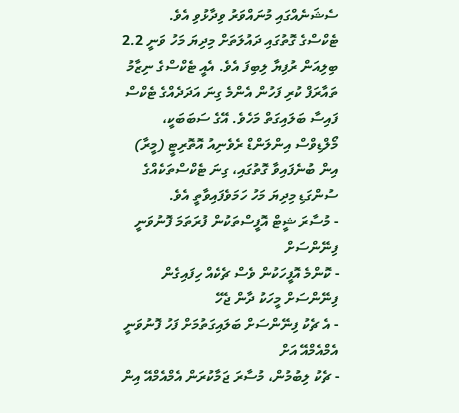ސެޝަނެއްގައި މުނައްވަރު ވިދާޅުވި އެވެ.
ޓެކްސްގެ ގޮތުގައި ދައުލަތަށް މިދިޔަ މަހު ވަނީ 2.2 ބިލިއަން ރުފިޔާ ލިބިފަ އެވެ. އެއީ ޓެކްސްގެ ނިޒާމު ތައާރަފް ކުރި ފަހުން އެންމެ ގިނަ އަދަދެއްގެ ޓެކްސް ފައިސާ ބަލައިގަތް މަހެވެ. އޭގެ ސަބަބަކީ، މޯލްޑިވްސް އިންލަންޑް ރެވެނިއު އޮތޮރިޓީ (މީރާ) އިން ބުނެފައިވާ ގޮތުގައި، ގިނަ ޓެކްސްތަކެއްގެ ސުންގަޑި މިދިޔަ މަހު ހަމަވެފައިވާތީ އެވެ.
- މުސާރަ ޝީޓް އޮފީސްތަކުން ފުރަތަމަ ފޮނުވަނީ ފިނޭންސަށް
- ކޮންމެ އޮފީހަކުން ވެސް ޗެކެއް ހިފައިގެން ފިނޭންސަށް މީހަކު ދާން ޖެހޭ
- އެ ޗެކު ފިނޭންސަށް ބަލައިގަތުމަށް ފަހު ފޮނުވަނީ އެމްއެމްއޭ އަށް
- ޗެކު ލިބުމުން، މުސާރަ ޖަމާކުރަން އެމްއެމްއޭ އިން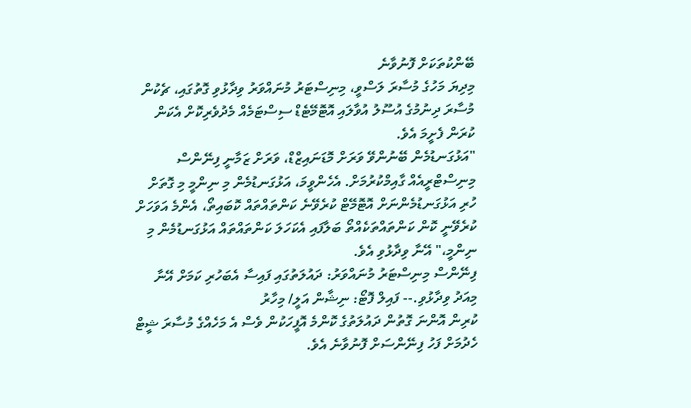ބޭންކުތަކަށް ފޮނުވާނެ
މިދިޔަ މަހުގެ މުސާރަ ލަސްވީ، މިނިސްޓަރު މުނައްވަރު ވިދާޅުވި ގޮތުގައި، ޗެކުން މުސާރަ ދިނުމުގެ އުސޫލު އުވާލައި އޮޓޮމޭޓެޑް ސިސްޓަމެއް މެދުވެރިކޮށް އެކަން ކުރަން ފެށީމަ އެވެ.
"އަޅުގަނޑުމެން ބޭނުންވޭ ވަރަށް މޮޑަނައިޒްޑް، ވަރަށް ޒަމާނީ ފިނޭންސް މިނިސްޓްރީއެއް ގާއިމްކުރުމަށް. އެހެންވީމަ، އަޅުގަނޑުމެން މި ނިންމީ މި ގޮތަށް ހުރި އަޅުގަނޑުމެންނަށް އޮޓޮމޭޓް ކުރެވޭނެ ކަންތައްތައް ކޮބައިތޯ، އެންމެ އަވަހަށް ކުރެވޭނީ ކޮން ކަންތައްތަކެއްތޯ ބަލާފައި އެކަހަލަ ކަންތައްތައް އަޅުގަނޑުމެން މި ނިންމީ،" އޭނާ ވިދާޅުވި އެވެ.
ފިނޭންސް މިނިސްޓަރު މުނައްވަރު: ދައުލަތުގައި ފައިސާ އެބަހުރި ކަމަށް އޭނާ މިއަދު ވިދާޅުވި.-- ފައިލް ފޮޓޯ: ނިޝާން އަލީ/ މިހާރު
ކުރިން އޮންނަ ގޮތުން ދައުލަތުގެ ކޮންމެ އޮފީހަކުން ވެސް އެ މަހެއްގެ މުސާރަ ޝީޓް ހެދުމަށް ފަހު ފިނޭންސަށް ފޮނުވާނެ އެވެ.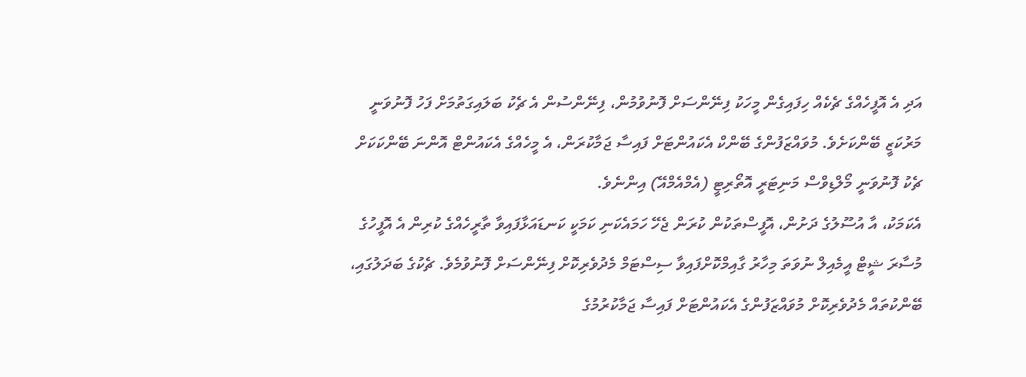އަދި އެ އޮފީހެއްގެ ޗެކެއް ހިފައިގެން މީހަކު ފިނޭންސަށް ފޮނުވުމުން، ފިނޭންސުން އެ ޗެކު ބަލައިގަތުމަށް ފަހު ފޮނުވަނީ މަރުކަޒީ ބޭންކަށެވެ. މުވައްޒަފުންގެ ބޭންކް އެކައުންޓަށް ފައިސާ ޖަމާކުރަން، އެ މީހެއްގެ އެކައުންޓް އޮންނަ ބޭންކަކަށް ޗެކު ފޮނުވަނީ މޯލްޑިވްސް މަނިޓަރީ އޮތޯރިޓީ (އެމްއެމްއޭ) އިންނެވެ.
އެކަމަކު، އާ އުސޫލުގެ ދަށުން، އޮފީސްތަކުން ކުރަން ޖެހޭ ހަމައެކަނި ކަމަކީ ކަނޑައަޅާފައިވާ ތާރީހެއްގެ ކުރިން އެ އޮފީހުގެ މުސާރަ ޝީޓް އީމެއިލް ނުވަތަ މިހާރު ގާއިމްކޮށްފައިވާ ސިސްޓަމް މެދުވެރިކޮށް ފިނޭންސަށް ފޮނުވުމެވެ. ޗެކުގެ ބަދަލުގައި، ބޭންކުތައް މެދުވެރިކޮށް މުވައްޒަފުންގެ އެކައުންޓަށް ފައިސާ ޖަމާކުރުމުގެ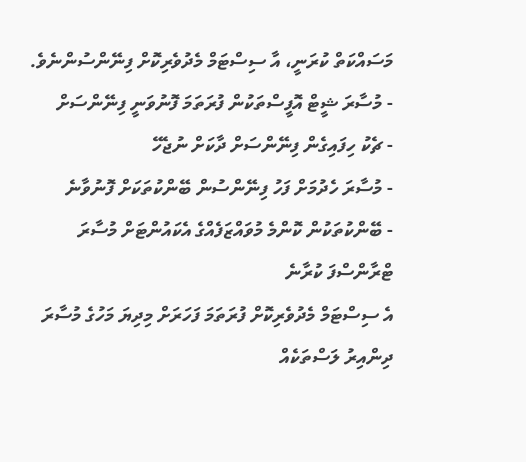މަސައްކަތް ކުރަނީ، އާ ސިސްޓަމް މެދުވެރިކޮށް ފިނޭންސުންނެވެ.
- މުސާރަ ޝީޓް އޮފީސްތަކުން ފުރަތަމަ ފޮނުވަނީ ފިނޭންސަށް
- ޗެކު ހިފައިގެން ފިނޭންސަށް ދާކަށް ނުޖެހޭ
- މުސާރަ ހެދުމަށް ފަހު ފިނޭންސުން ބޭންކުތަކަށް ފޮނުވާނެ
- ބޭންކުތަކުން ކޮންމެ މުވައްޒަފެއްގެ އެކައުންޓަށް މުސާރަ ޓްރާންސްފަ ކުރާނެ
އެ ސިސްޓަމް މެދުވެރިކޮށް ފުރަތަމަ ފަހަރަށް މިދިޔަ މަހުގެ މުސާރަ ދިންއިރު ލަސްތަކެއް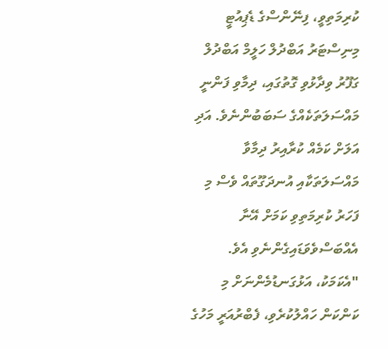ކުރިމަތިވީ، ފިނޭންސްގެ ޑެޕިއުޓީ މިނިސްޓަރު އަބްދުލް ހަލީމް އަބްދުލް ގަފޫރު ވިދާޅުވި ގޮތުގައި، ދިމާވި ފަންނީ މައްސަލަތަކެއްގެ ސަބަބުންނެވެ. އަދި އަލަށް ކަމެއް ކުރާއިރު ދިމާވާ މައްސަލަތަކާއި އުނދަގޫތައް ވެސް މި ފަހަރު ކުރިމަތިވި ކަމަށް އޭނާ އެއްބަސްވެވަޑައިގެންނެވި އެވެ.
"އެކަމަކު، އަޅުގަނޑުމެންނަށް މި ކަންކަން ހައްލުކުރެވި، ފެބްރުއަރީ މަހުގެ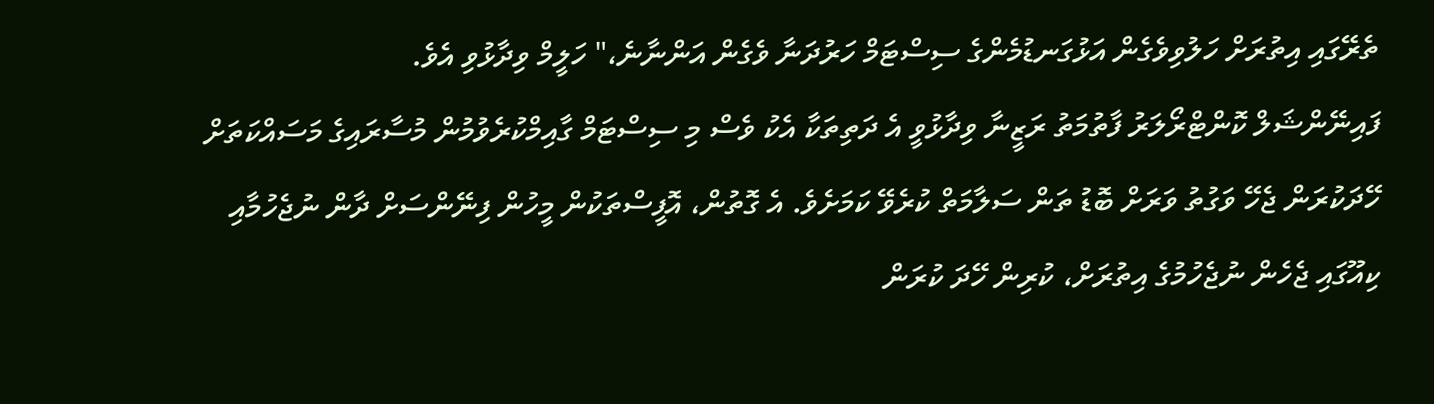ތެރޭގައި އިތުރަށް ހަލުވިވެގެން އަޅުގަނޑުމެންގެ ސިސްޓަމް ހަރުދަނާ ވެގެން އަންނާނެ،" ހަލީމް ވިދާޅުވި އެވެ.
ފައިނޭންޝަލް ކޮންޓްރޯލަރު ފާތުމަތު ރަޒީނާ ވިދާޅުވީ އެ ދަތިތަކާ އެކު ވެސް މި ސިސްޓަމް ގާއިމްކުރެވުމުން މުސާރައިގެ މަސައްކަތަށް ހޭދަކުރަން ޖެހޭ ވަގުތު ވަރަށް ބޮޑު ތަން ސަލާމަތް ކުރެވޭ ކަމަށެވެ. އެ ގޮތުން، އޮފީސްތަކުން މީހުން ފިނޭންސަށް ދާން ނުޖެހުމާއި ކިއޫގައި ޖެހެން ނުޖެހުމުގެ އިތުރަށް، ކުރިން ހޭދަ ކުރަން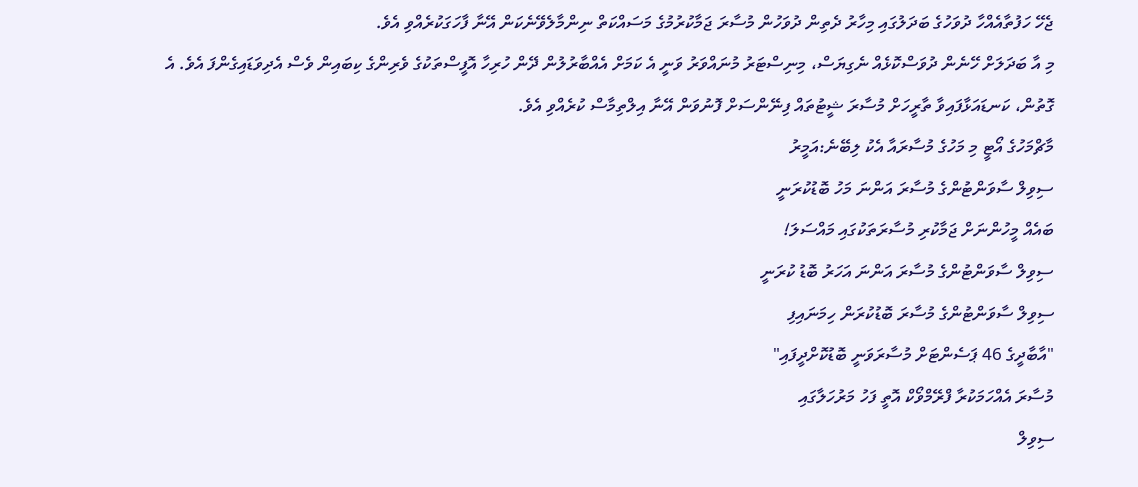ޖެހޭ ހަފުތާއެއްހާ ދުވަހުގެ ބަދަލުގައި މިހާރު ދެތިން ދުވަހުން މުސާރަ ޖަމާކުރުމުގެ މަސައްކަތް ނިންމާލެވޭނެކަން އޭނާ ފާހަގަކުރެއްވި އެވެ.
މި އާ ބަދަލަށް ހޭނެން ދުވަސްކޮޅެއް ނެގިޔަސް، މިނިސްޓަރު މުނައްވަރު ވަނީ އެ ކަމަށް އެއްބާރުލުން ދޭން ހުރިހާ އޮފީސްތަކުގެ ވެރިންގެ ކިބައިން ވެސް އެދިވަޑައިގެންފަ އެވެ. އެ ގޮތުން، ކަނޑައަޅާފައިވާ ތާރީހަށް މުސާރަ ޝީޓުތައް ފިނޭންސަށް ފޮނުވަން އޭނާ އިލްތިމާސް ކުރެއްވި އެވެ.
މާޗްމަހުގެ އޯޓީ މި މަހުގެ މުސާރައާ އެކު ލިބޭނެ:އަމީރު
ސިވިލް ސާވަންޓުންގެ މުސާރަ އަންނަ މަހު ބޮޑުކުރަނީ
ބައެއް މީހުންނަށް ޖަމާކުރި މުސާރަތަކުގައި މައްސަލަ!
ސިވިލް ސާވަންޓުންގެ މުސާރަ އަންނަ އަހަރު ބޮޑު ކުރަނީ
ސިވިލް ސާވަންޓުންގެ މުސާރަ ބޮޑުކުރަން ހިމަނައިފި
"އާބާދީގެ 46 ޕަސެންޓަށް މުސާރަވަނީ ބޮޑުކޮށްދީފައި"
މުސާރަ އެއްހަމަކުރާ ފްރޭމްވޯކް އޮތީ ފަހު މަރުހަލާގައި
ސިވިލް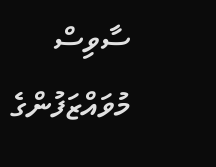ސާވިސް މުވައްޒަފުންގެ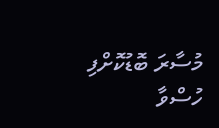މުސާރަ ބޮޑުކޮށްފި
ހުސްވާ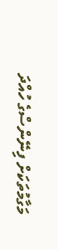މަގާމުތަކަށް ފިނޭންސްގެ ހުއްދަ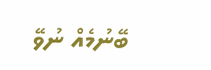ބޭނުމެއް ނުވޭ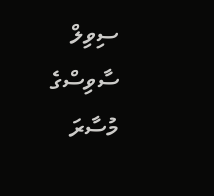ސިވިލް ސާވިސްގެ މުސާރަ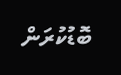ބޮޑުކުރަން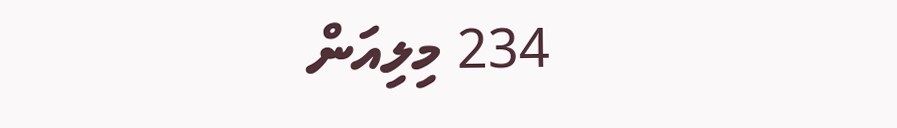234 މިލިއަން